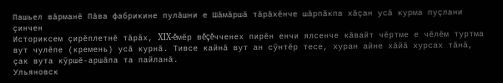Пашьел вăрманĕ Пăва фабрикине пулăшни е Шăмăршă тăрăхĕнче шăрпăкпа хăçан усă курма пуçлани çинчен
Историксем çирĕплетнĕ тăрăх, XIX-ĕмĕр вĕçĕчченех пирĕн енчи ялсенче кăвайт чĕртме е чĕлĕм туртма вут чулĕпе (кремень) усă курнă. Тивсе кайнă вут ан сỹнтĕр тесе, хуран айне хăйă хурсах тăнă, çак вута кỹршĕ-аршăпа та пайланă.
Ульяновск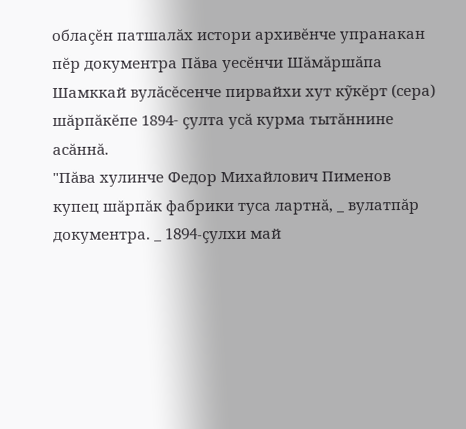облаçĕн патшалăх истори архивĕнче упранакан пĕр документра Пăва уесĕнчи Шăмăршăпа Шамккай вулăсĕсенче пирвайхи хут кỹкĕрт (сера) шăрпăкĕпе 1894- çулта усă курма тытăннине асăннă.
"Пăва хулинче Федор Михайлович Пименов купец шăрпăк фабрики туса лартнă, _ вулатпăр документра. _ 1894-çулхи май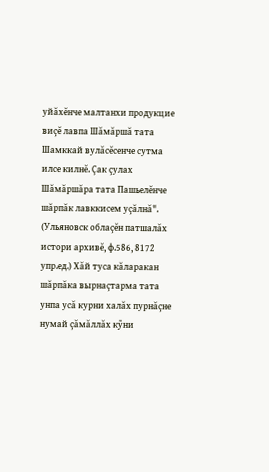уйăхĕнче малтанхи продукцие виçĕ лавпа Шăмăршă тата Шамккай вулăсĕсенче сутма илсе килнĕ. Çак çулах Шăмăршăра тата Пашьелĕнче шăрпăк лавккисем уçăлнă". (Ульяновск облаçĕн патшалăх истори архивĕ, ф.586, 8172 упр.ед.) Хăй туса кăларакан шăрпăка вырнаçтарма тата унпа усă курни халăх пурнăçне нумай çăмăллăх кỹни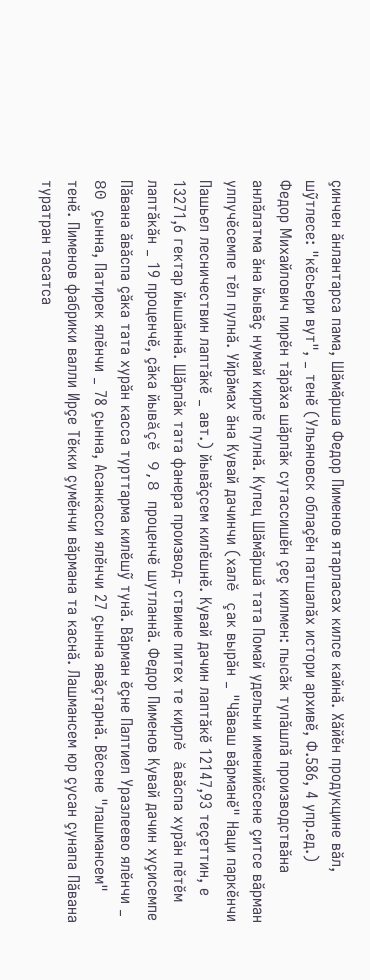çинчен ăнлантарса пама, Шăмăрша Федор Пименов ятарласах килсе кайнă. Хăйĕн продукцине вăл, шỹтлесе: "кĕсьери вут", _ тенĕ (Ульяновск облаçĕн патшалăх истори архивĕ, Ф.586, 4 упр.ед.)
Федор Михайлович пирĕн тăрăха шăрпăк сутассишĕн çеç килмен: пысăк тупăшлă производствăна анлăлатма ăна йывăç нумай кирлĕ пулнă. Купец Шăмăршă тата Помай удельни именийĕсене çитсе вăрман улпучĕсемпе тĕл пулнă. Уйрăмах ăна Кувай дачинчи (халĕ çак вырăн _ "Чăваш вăрманĕ" Наци паркĕнчи Пашьел лесничествин лаптăкĕ _ авт.) йывăçсем килĕшнĕ. Кувай дачин лаптăкĕ 12147,93 теçеттин, е 13271,6 гектар йышăннă. Шăрпăк тата фанера производ- ствине питех те кирлĕ ăвăспа хурăн пĕтĕм лаптăкăн _ 19 проценчĕ, çăка йывăçĕ 9,8 проценчĕ шутланнă. Федор Пименов Кувай дачин хуçисемпе Пăвана ăвăспа çăка тата хурăн касса турттарма килĕшỹ тунă. Вăрман ĕçне Палтиел Уразлеево ялĕнчи _ 80 çынна, Патирек ялĕнчи _ 78 çынна, Асанкасси ялĕнчи 27 çынна явăçтарнă. Вĕсене "лашмансем" тенĕ. Пименов фабрики валли Ирçе Тĕкки çумĕнчи вăрмана та каснă. Лашмансем юр çусан çунапа Пăвана туратран тасатса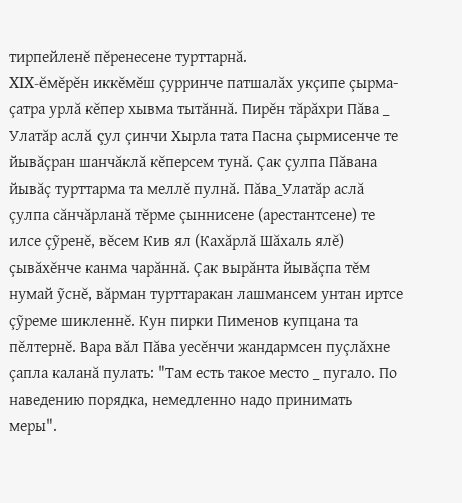тирпейленĕ пĕренесене турттарнă.
XIX-ĕмĕрĕн иккĕмĕш çурринче патшалăх укçипе çырма-çатра урлă кĕпер хывма тытăннă. Пирĕн тăрăхри Пăва _ Улатăр аслă çул çинчи Хырла тата Пасна çырмисенче те йывăçран шанчăклă кĕперсем тунă. Çак çулпа Пăвана йывăç турттарма та меллĕ пулнă. Пăва_Улатăр аслă çулпа сăнчăрланă тĕрме çыннисене (арестантсене) те илсе çỹренĕ, вĕсем Кив ял (Кахăрлă Шăхаль ялĕ) çывăхĕнче канма чарăннă. Çак вырăнта йывăçпа тĕм нумай ỹснĕ, вăрман турттаракан лашмансем унтан иртсе çỹреме шикленнĕ. Кун пирки Пименов купцана та пĕлтернĕ. Вара вăл Пăва уесĕнчи жандармсен пуçлăхне çапла каланă пулать: "Там есть такое место _ пугало. По наведению порядка, немедленно надо принимать меры".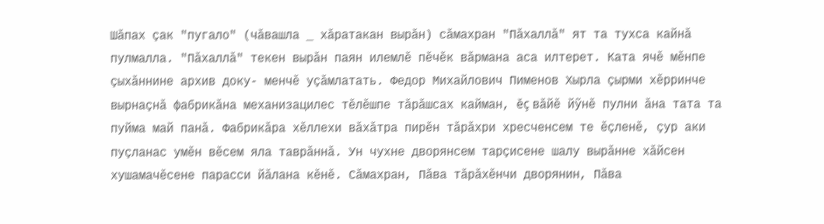Шăпах çак "пугало" (чăвашла _ хăратакан вырăн) сăмахран "Пăхаллă" ят та тухса кайнă пулмалла. "Пăхаллă" текен вырăн паян илемлĕ пĕчĕк вăрмана аса илтерет. Ката ячĕ мĕнпе çыхăннине архив доку- менчĕ уçăмлатать. Федор Михайлович Пименов Хырла çырми хĕрринче вырнаçнă фабрикăна механизацилес тĕлĕшпе тăрăшсах кайман, ĕç вăйĕ йỹнĕ пулни ăна тата та пуйма май панă. Фабрикăра хĕллехи вăхăтра пирĕн тăрăхри хресченсем те ĕçленĕ, çур аки пуçланас умĕн вĕсем яла таврăннă. Ун чухне дворянсем тарçисене шалу вырăнне хăйсен хушамачĕсене парасси йăлана кĕнĕ. Сăмахран, Пăва тăрăхĕнчи дворянин, Пăва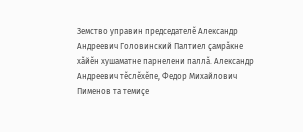Земство управин председателĕ Александр Андреевич Головинский Палтиел çамрăкне хăйĕн хушаматне парнелени паллă. Александр Андреевич тĕслĕхĕпе, Федор Михайлович Пименов та темиçе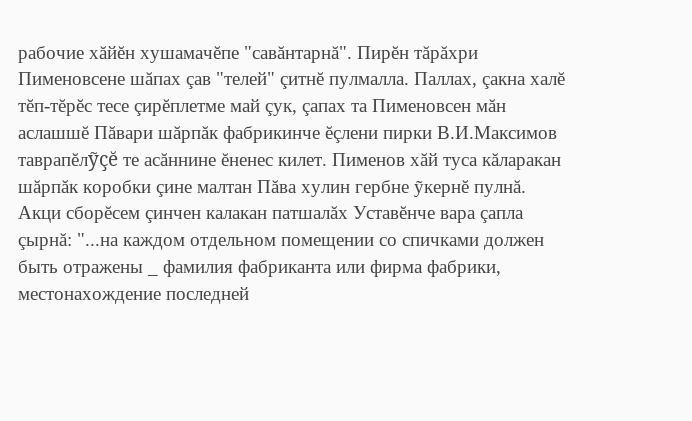рабочие хăйĕн хушамачĕпе "савăнтарнă". Пирĕн тăрăхри Пименовсене шăпах çав "телей" çитнĕ пулмалла. Паллах, çакна халĕ тĕп-тĕрĕс тесе çирĕплетме май çук, çапах та Пименовсен мăн аслашшĕ Пăвари шăрпăк фабрикинче ĕçлени пирки В.И.Максимов таврапĕлỹçĕ те асăннине ĕненес килет. Пименов хăй туса кăларакан шăрпăк коробки çине малтан Пăва хулин гербне ỹкернĕ пулнă. Акци сборĕсем çинчен калакан патшалăх Уставĕнче вара çапла çырнă: "...на каждом отдельном помещении со спичками должен быть отражены _ фамилия фабриканта или фирма фабрики, местонахождение последней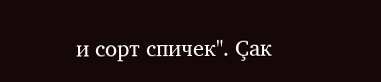и сорт спичек". Çак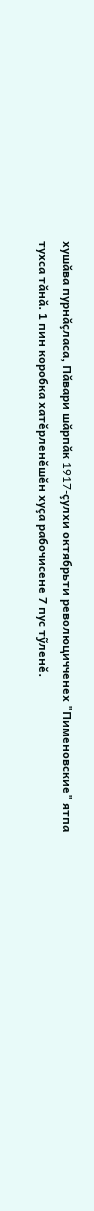хушăва пурнăçласа, Пăвари шăрпăк 1917-çулхи октябрьти революцичченех "Пименовские" ятпа тухса тăнă. 1 пин коробка хатĕрленĕшĕн хуçа рабочисене 7 пус тỹленĕ.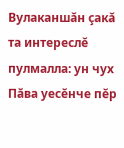Вулаканшăн çакă та интереслĕ пулмалла: ун чух Пăва уесĕнче пĕр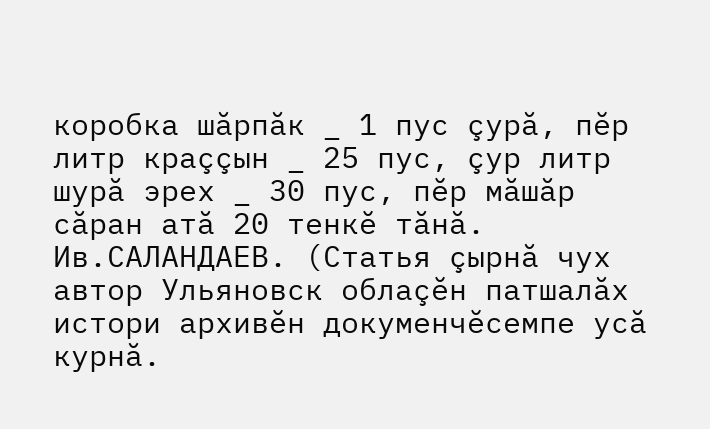коробка шăрпăк _ 1 пус çурă, пĕр литр краççын _ 25 пус, çур литр шурă эрех _ 30 пус, пĕр мăшăр сăран атă 20 тенкĕ тăнă.
Ив.САЛАНДАЕВ. (Статья çырнă чух автор Ульяновск облаçĕн патшалăх истори архивĕн докуменчĕсемпе усă курнă.